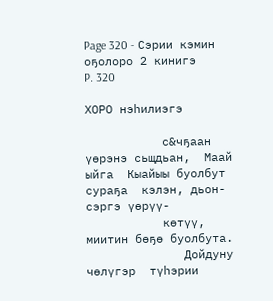Page 320 - Сэрии кэмин оҕолоро 2 кинигэ
P. 320

ХОРО нэһилиэгэ

           с&чҕаан  үөрэнэ сьщдьан,  Маай ыйга  Кыайыы буолбут сураҕа  кэлэн, дьон-сэргэ үөрүү-
           көтүү,  миитин бөҕө буолбута.
              Дойдуну  чөлүгэр  түһэрии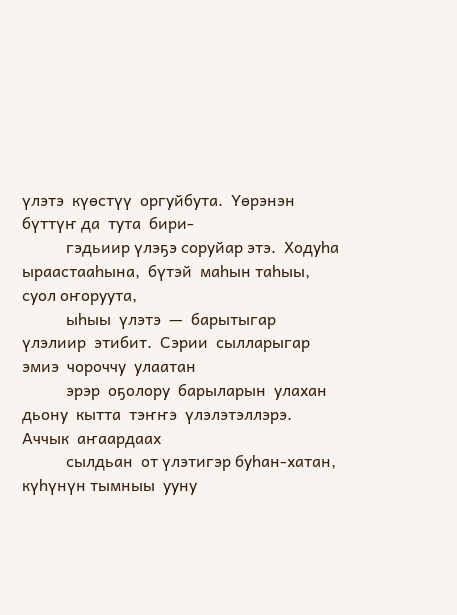үлэтэ  күөстүү  оргуйбута.  Үөрэнэн  бүттүҥ да  тута  бири-
           гэдьиир үлэҕэ соруйар этэ.  Ходуһа  ыраастааһына,  бүтэй  маһын таһыы,  суол оҥоруута,
           ыһыы  үлэтэ  —  барытыгар  үлэлиир  этибит.  Сэрии  сылларыгар  эмиэ  чороччу  улаатан
           эрэр  оҕолору  барыларын  улахан  дьону  кытта  тэҥҥэ  үлэлэтэллэрэ.  Аччык  аҥаардаах
           сылдьан  от үлэтигэр буһан-хатан,  күһүнүн тымныы  ууну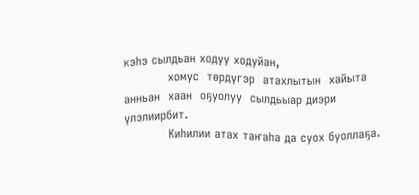кэһэ сылдьан ходуу ходуйан,
           хомус  төрдүгэр  атахлытын  хайыта  анньан  хаан  оҕуолуу  сылдьыар диэри  үлэлиирбит.
           Киһилии атах таҥаһа да суох буоллаҕа.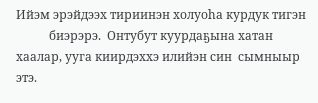Ийэм эрэйдээх тириинэн холуоһа курдук тигэн
           биэрэрэ.  Онтубут куурдаҕына хатан  хаалар, ууга киирдэххэ илийэн син  сымныыр этэ.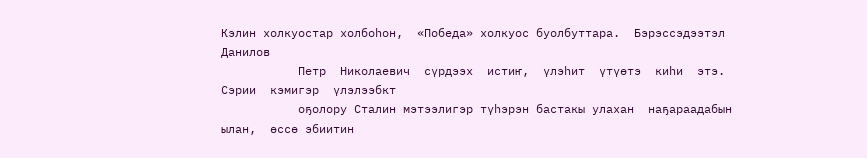Кэлин холкуостар холбоһон,  «Победа» холкуос буолбуттара.  Бэрэссэдээтэл Данилов
           Петр  Николаевич  сүрдээх  истиҥ,  үлэһит  үтүөтэ  киһи  этэ.  Сэрии  кэмигэр  үлэлээбкт
           оҕолору Сталин мэтээлигэр түһэрэн бастакы улахан  наҕараадабын ылан,  өссө эбиитин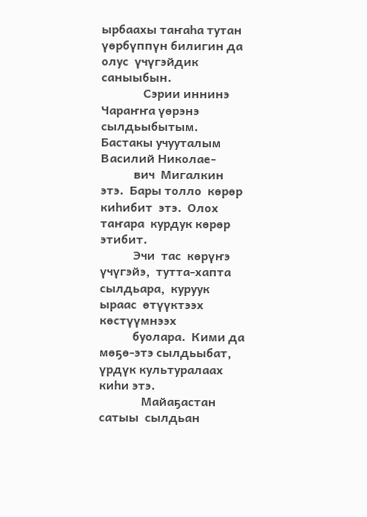ырбаахы таҥаһа тутан  үөрбүппүн билигин да олус  үчүгэйдик саныыбын.
              Сэрии иннинэ Чараҥҥа үөрэнэ сылдьыбытым. Бастакы учууталым Василий Николае-
           вич  Мигалкин  этэ.  Бары толло  көрөр киһибит  этэ.  Олох таҥара  курдук көрөр  этибит.
           Эчи  тас  көрүҥэ  үчүгэйэ,  тутта-хапта  сылдьара,  куруук  ыраас  өтүүктээх  көстүүмнээх
           буолара.  Кими да мөҕө-этэ сылдьыбат,  үрдүк культуралаах киһи этэ.
              Майаҕастан  сатыы  сылдьан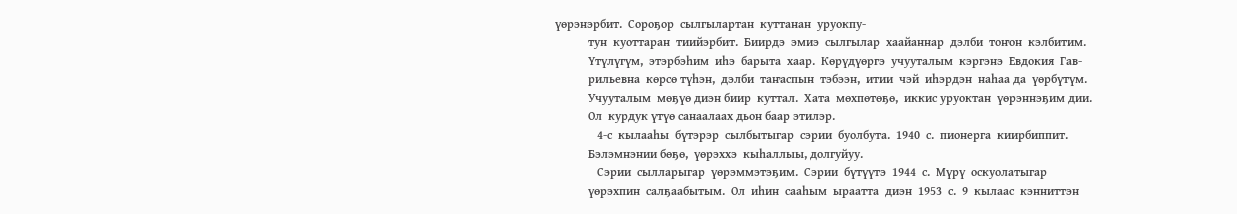үөрэнэрбит.  Сороҕор  сылгылартан  куттанан  уруокпу-
           тун  куоттаран  тиийэрбит.  Биирдэ  эмиэ  сылгылар  хаайаннар  дэлби  тоҥон  кэлбитим.
           Үтүлүгүм,  этэрбэһим  иһэ  барыта  хаар.  Көрүдүөргэ  учууталым  кэргэнэ  Евдокия  Гав-
           рильевна  көрсө түһэн,  дэлби  таҥаспын  тэбээн,  итии  чэй  иһэрдэн  наһаа да  үөрбүтүм.
           Учууталым  мөҕүө диэн биир  куттал.  Хата  мөхпөтөҕө,  иккис уруоктан  үөрэннэҕим дии.
           Ол  курдук үтүө санаалаах дьон баар этилэр.
              4-с  кылааһы  бүтэрэр  сылбытыгар  сэрии  буолбута.  1940  с.  пионерга  киирбиппит.
           Бэлэмнэнии бөҕө,  үөрэххэ  кыһаллыы, долгуйуу.
              Сэрии  сылларыгар  үөрэммэтэҕим.  Сэрии  бүтүүтэ  1944  с.  Мүрү  оскуолатыгар
           үөрэхпин  салҕаабытым.  Ол  иһин  сааһым  ыраатта  диэн  1953  с.  9  кылаас  кэнниттэн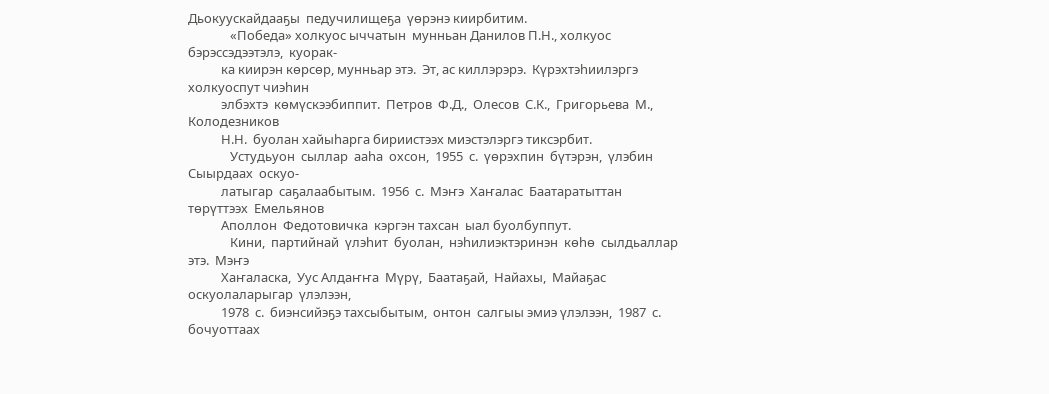Дьокуускайдааҕы  педучилищеҕа  үөрэнэ киирбитим.
              «Победа» холкуос ыччатын  мунньан Данилов П.Н., холкуос бэрэссэдээтэлэ,  куорак-
           ка киирэн көрсөр, мунньар этэ.  Эт, ас киллэрэрэ.  Күрэхтэһиилэргэ холкуоспут чиэһин
           элбэхтэ  көмүскээбиппит.  Петров  Ф.Д.,  Олесов  С.К.,  Григорьева  М.,  Колодезников
           Н.Н.  буолан хайыһарга бириистээх миэстэлэргэ тиксэрбит.
              Устудьуон  сыллар  ааһа  охсон,  1955  с.  үөрэхпин  бүтэрэн,  үлэбин  Сыырдаах  оскуо-
           латыгар  саҕалаабытым.  1956  с.  Мэҥэ  Хаҥалас  Баатаратыттан  төрүттээх  Емельянов
           Аполлон  Федотовичка  кэргэн тахсан  ыал буолбуппут.
              Кини,  партийнай  үлэһит  буолан,  нэһилиэктэринэн  көһө  сылдьаллар  этэ.  Мэҥэ
           Хаҥаласка,  Уус Алдаҥҥа  Мүрү,  Баатаҕай,  Найахы,  Майаҕас  оскуолаларыгар  үлэлээн,
           1978  с.  биэнсийэҕэ тахсыбытым,  онтон  салгыы эмиэ үлэлээн,  1987  с.  бочуоттаах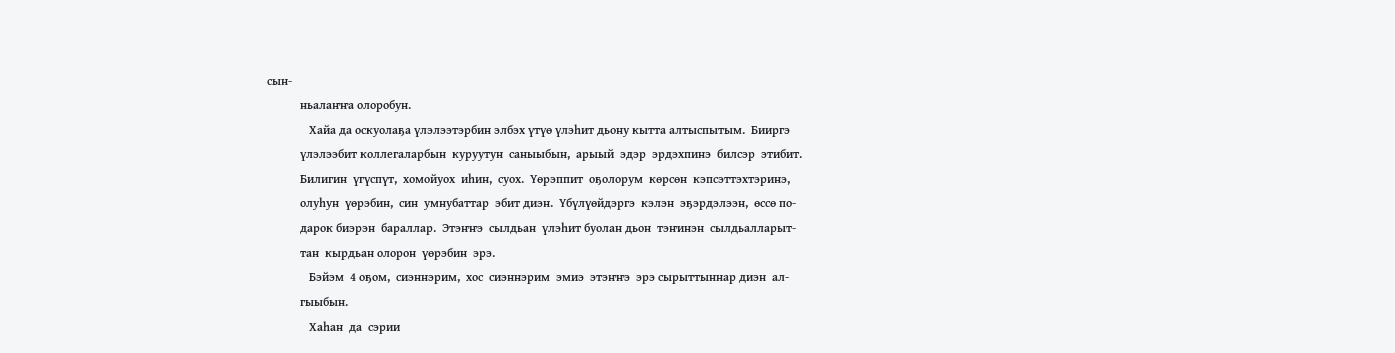сын-
           ньалаҥҥа олоробун.
              Хайа да оскуолаҕа үлэлээтэрбин элбэх үтүө үлэһит дьону кытта алтыспытым.  Бииргэ
           үлэлээбит коллегаларбын  куруутун  саныыбын,  арыый  эдэр  эрдэхпинэ  билсэр  этибит.
           Билигин  үгүспүт,  хомойуох  иһин,  суох.  Үөрэппит  оҕолорум  көрсөн  кэпсэттэхтэринэ,
           олуһун  үөрэбин,  син  умнубаттар  эбит диэн.  Үбүлүөйдэргэ  кэлэн  эҕэрдэлээн,  өссө по-
           дарок биэрэн  бараллар.  Этэҥҥэ  сылдьан  үлэһит буолан дьон  тэҥинэн  сылдьалларыт-
           тан  кырдьан олорон  үөрэбин  эрэ.
              Бэйэм  4 оҕом,  сиэннэрим,  хос  сиэннэрим  эмиэ  этэҥҥэ  эрэ сырыттыннар диэн  ал-
           гыыбын.
              Хаһан  да  сэрии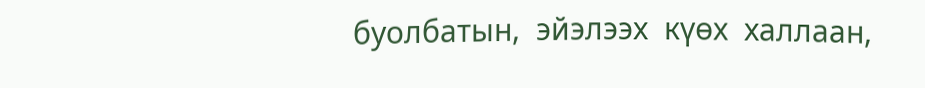буолбатын,  эйэлээх  күөх  халлаан,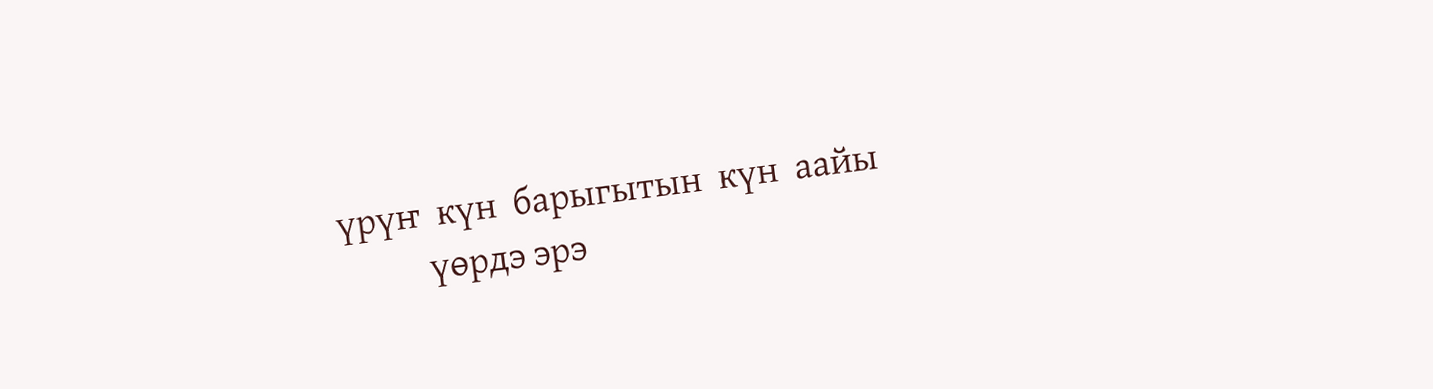үрүҥ  күн  барыгытын  күн  аайы
           үөрдэ эрэ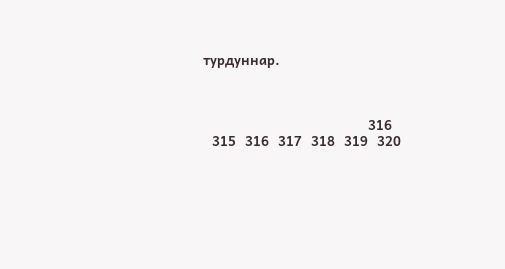турдуннар.



                                                       316
   315   316   317   318   319   320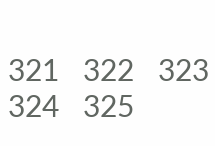321   322   323   324   325